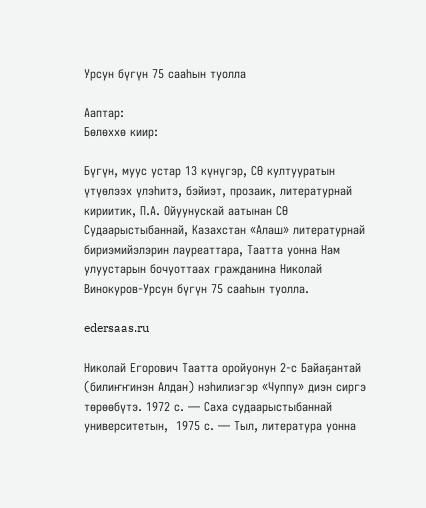Урсун бүгүн 75 сааһын туолла

Ааптар:
Бөлөххө киир:

Бүгүн, муус устар 13 күнүгэр, СӨ култууратын үтүөлээх үлэһитэ, бэйиэт, прозаик, литературнай кириитик, П.А. Ойуунускай аатынан СӨ Судаарыстыбаннай, Казахстан «Алаш» литературнай бириэмийэлэрин лауреаттара, Таатта уонна Нам улуустарын бочуоттаах гражданина Николай  Винокуров-Урсун бүгүн 75 сааһын туолла.

edersaas.ru

Николай Егорович Таатта оройуонун 2-с Байаҕантай (билиҥҥинэн Алдан) нэһилиэгэр «Чуппу» диэн сиргэ төрөөбүтэ. 1972 с. — Саха судаарыстыбаннай университетын,  1975 с. — Тыл, литература уонна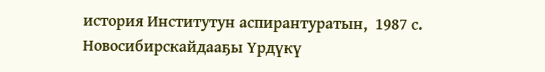история Институтун аспирантуратын,  1987 с.  Новосибирскайдааҕы Үрдүкү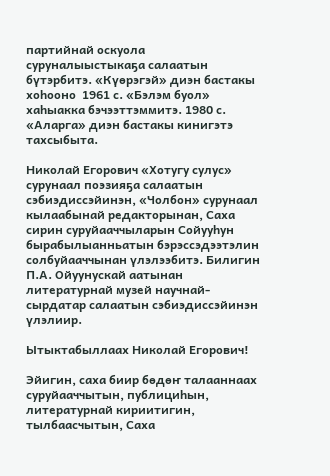партийнай оскуола суруналыыстыкаҕа салаатын бүтэрбитэ. «Күөрэгэй» диэн бастакы хоһооно  1961 с. «Бэлэм буол» хаһыакка бэчээттэммитэ. 1980 с. «Аларга» диэн бастакы кинигэтэ тахсыбыта.

Николай Егорович «Хотугу сулус» сурунаал поэзияҕа салаатын сэбиэдиссэйинэн, «Чолбон» сурунаал кылаабынай редакторынан, Саха сирин суруйааччыларын Сойууһун бырабылыанньатын бэрэссэдээтэлин солбуйааччынан үлэлээбитэ. Билигин П.А. Ойуунускай аатынан литературнай музей научнай-сырдатар салаатын сэбиэдиссэйинэн үлэлиир.

Ытыктабыллаах Николай Егорович!

Эйигин, саха биир бөдөҥ талааннаах суруйааччытын, публициһын, литературнай кириитигин, тылбаасчытын, Саха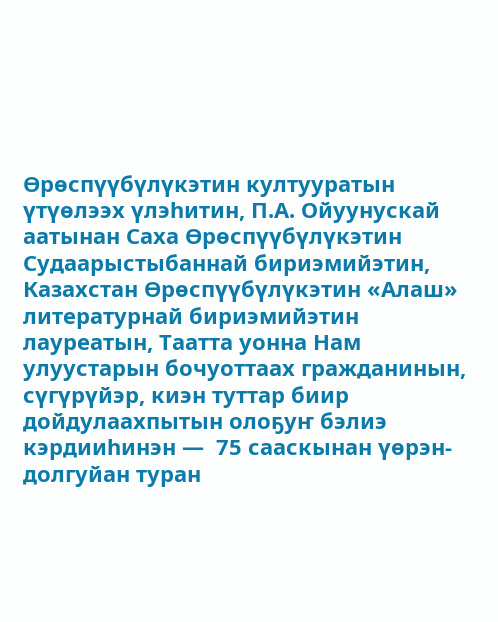Өрөспүүбүлүкэтин култууратын үтүөлээх үлэһитин, П.А. Ойуунускай аатынан Саха Өрөспүүбүлүкэтин Судаарыстыбаннай бириэмийэтин, Казахстан Өрөспүүбүлүкэтин «Алаш» литературнай бириэмийэтин лауреатын, Таатта уонна Нам улуустарын бочуоттаах гражданинын, сүгүрүйэр, киэн туттар биир дойдулаахпытын олоҕуҥ бэлиэ кэрдииһинэн —  75 сааскынан үөрэн-долгуйан туран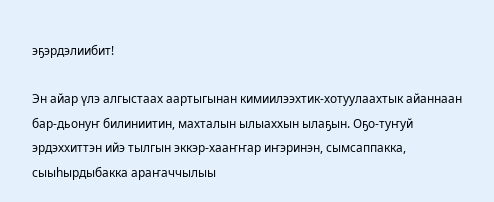эҕэрдэлиибит!

Эн айар үлэ алгыстаах аартыгынан кимиилээхтик-хотуулаахтык айаннаан бар-дьонуҥ билиниитин, махталын ылыаххын ылаҕын. Оҕо-туҥуй эрдэххиттэн ийэ тылгын эккэр-хааҥҥар иҥэринэн, сымсаппакка, сыыһырдыбакка араҥаччылыы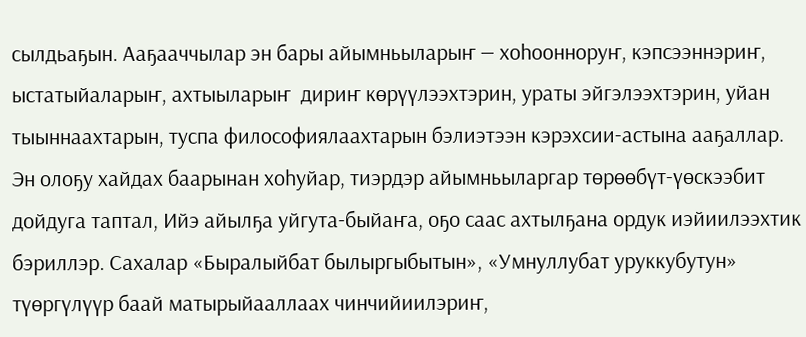сылдьаҕын. Ааҕааччылар эн бары айымньыларыҥ — хоһоонноруҥ, кэпсээннэриҥ, ыстатыйаларыҥ, ахтыыларыҥ  дириҥ көрүүлээхтэрин, ураты эйгэлээхтэрин, уйан тыыннаахтарын, туспа философиялаахтарын бэлиэтээн кэрэхсии-астына ааҕаллар. Эн олоҕу хайдах баарынан хоһуйар, тиэрдэр айымньыларгар төрөөбүт-үөскээбит дойдуга таптал, Ийэ айылҕа уйгута-быйаҥа, оҕо саас ахтылҕана ордук иэйиилээхтик бэриллэр. Сахалар «Быралыйбат былыргыбытын», «Умнуллубат уруккубутун» түөргүлүүр баай матырыйааллаах чинчийиилэриҥ,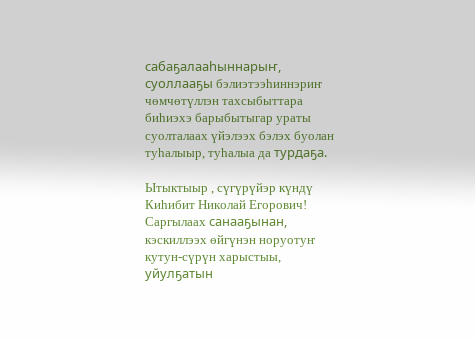сабаҕалааһыннарыҥ, суоллааҕы бэлиэтээһиннэриҥ чөмчөтүллэн тахсыбыттара биһиэхэ барыбытыгар ураты суолталаах үйэлээх бэлэх буолан туһалыыр, туһалыа да турдаҕа.

Ытыктыыр , сүгүрүйэр күндү Киһибит Николай Егорович! Саргылаах санааҕынан, кэскиллээх өйгүнэн норуотуҥ кутун-сүрүн харыстыы, уйулҕатын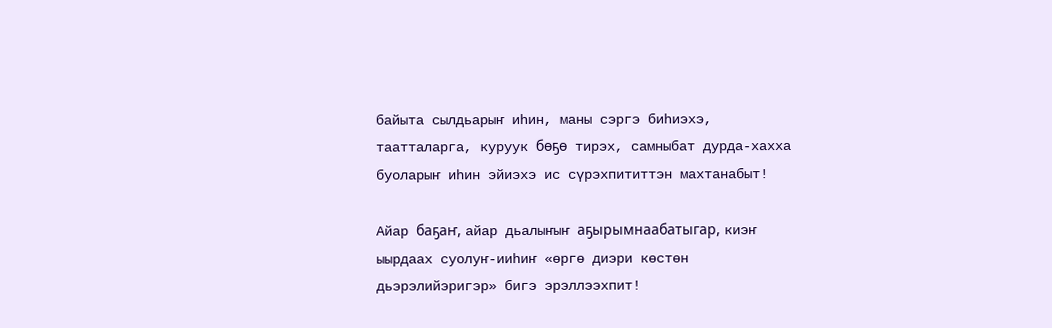байыта сылдьарыҥ иһин, маны сэргэ биһиэхэ, таатталарга, куруук бөҕө тирэх, самныбат дурда-хахха буоларыҥ иһин эйиэхэ ис сүрэхпититтэн махтанабыт!

Айар баҕаҥ, айар дьалыҥыҥ аҕырымнаабатыгар, киэҥ ыырдаах суолуҥ-ииһиҥ «өргө диэри көстөн дьэрэлийэригэр» бигэ эрэллээхпит!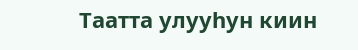Таатта улууһун киин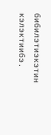бибилэтиэкэтин кэлэктиибэ.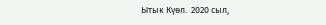Ытык Күөл.  2020 сыл,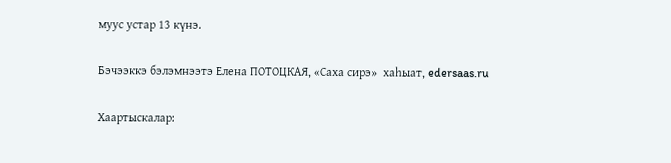муус устар 13 күнэ.

Бэчээккэ бэлэмнээтэ Елена ПОТОЦКАЯ, «Саха сирэ»  хаһыат, edersaas.ru

Хаартыскалар: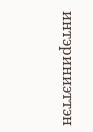интэриниэттэн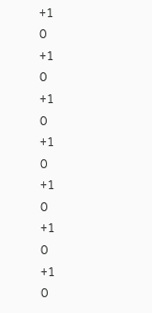+1
0
+1
0
+1
0
+1
0
+1
0
+1
0
+1
0